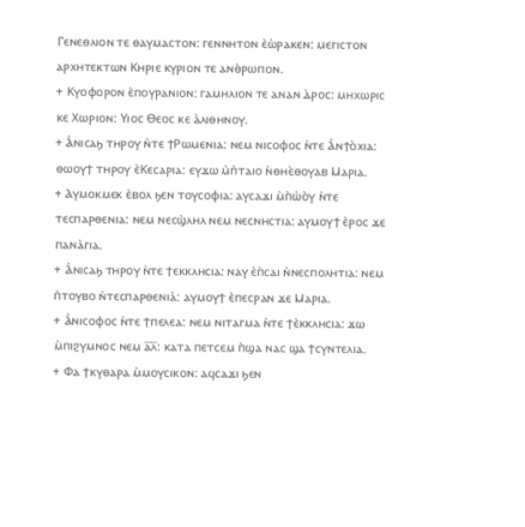Ⲅⲉⲛⲉⲑⲗⲓⲟⲛ ⲧⲉ ⲑⲁⲩⲙⲁⲥⲧⲟⲛ: ⲅⲉⲛⲛⲏⲧⲟⲛ ⲉ̀ⲱ̀ⲣⲁⲕⲉⲛ: ⲙⲉⲅⲓⲥⲧⲟⲛ ⲁⲣⲭⲏⲧⲉⲕⲧⲱⲛ Ⲕⲏⲣⲓⲉ ⲕⲩⲣⲓⲟⲛ ⲧⲉ ⲁⲛⲑ̀ⲣⲱⲡⲟⲛ.
+ Ⲕⲩⲟⲫⲟⲣⲟⲛ ⲉ̀ⲡⲟⲩⲣⲁⲛⲓⲟⲛ: ⲅⲁⲙⲏⲗⲓⲟⲛ ⲧⲉ ⲁⲛⲁⲛ ⲇ̀ⲣⲟⲥ: ⲙⲏⲭⲱⲣⲓⲥ ⲕⲉ Ⲭⲱⲣⲓⲟⲛ: Ⲩⲓⲟⲥ Ⲑⲉⲟⲥ ⲕⲉ ⲁ̀ⲗⲓⲑⲏⲛⲟⲩ.
+ Ⲁ̀ⲛⲓⲥⲁϧ ⲧⲏⲣⲟⲩ ⲛ̀ⲧⲉ ϯⲢⲱⲙⲉⲛⲓⲁ: ⲛⲉⲙ ⲛⲓⲥⲟⲫⲟⲥ ⲛ̀ⲧⲉ Ⲁ̀ⲛϯⲟ̀ⲭⲓⲁ: ⲑⲱⲟⲩϯ ⲧⲏⲣⲟⲩ ⲉ̀Ⲕⲉⲥⲁⲣⲓⲁ: ⲉⲩϫⲱ ⲙ̀ⲡ̀ⲧⲁⲓⲟ ⲛ̀ⲑⲏⲉ̀ⲑⲟⲩⲁⲃ Ⲙⲁⲣⲓⲁ.
+ Ⲁⲩⲙⲟⲕⲙⲉⲕ ⲉ̀ⲃⲟⲗ ϧⲉⲛ ⲧⲟⲩⲥⲟⲫⲓⲁ: ⲁⲩⲥⲁϫⲓ ⲙ̀ⲡ̀ⲱ̀ⲟ̀ⲩ ⲛ̀ⲧⲉ ⲧⲉⲥⲡⲁⲣⲑⲉⲛⲓⲁ: ⲛⲉⲙ ⲛⲉⲥϣ̀ⲗⲏⲗ ⲛⲉⲙ ⲛⲉⲥⲛⲏⲥⲧⲓⲁ: ⲁⲩⲙⲟⲩϯ ⲉ̀ⲣⲟⲥ ϫⲉ ⲡⲁⲛⲁ̀ⲅⲓⲁ.
+ Ⲁ̀ⲛⲓⲥⲁϧ ⲧⲏⲣⲟⲩ ⲛ̀ⲧⲉ ϯⲉⲕⲕⲗⲏⲥⲓⲁ: ⲛⲁⲩ ⲉ̀ⲡ̀ⲥⲁⲓ ⲛ̀ⲛⲉⲥⲡⲟⲗⲏⲧⲓⲁ: ⲛⲉⲙ ⲡ̀ⲧⲟⲩⲃⲟ ⲛ̀ⲧⲉⲥⲡⲁⲣⲑⲉⲛⲓⲁ̀: ⲁⲩⲙⲟⲩϯ ⲉ̀ⲡⲉⲥⲣⲁⲛ ϫⲉ Ⲙⲁⲣⲓⲁ.
+ Ⲁ̀ⲛⲓⲥⲟⲫⲟⲥ ⲛ̀ⲧⲉ ϯⲡⲉⲗⲉⲁ: ⲛⲉⲙ ⲛⲓⲧⲁⲅⲙⲁ ⲛ̀ⲧⲉ ϯⲉ̀ⲕⲕⲗⲏⲥⲓⲁ: ϫⲱ ⲙ̀ⲡⲓϩⲩⲙⲛⲟⲥ ⲛⲉⲙ ⲁ̅ⲗ̅: ⲕⲁⲧⲁ ⲡⲉⲧⲥⲉⲙ ⲡ̀ϣⲁ ⲛⲁⲥ ϣⲁ ϯⲥⲩⲛⲧⲉⲗⲓⲁ.
+ Ⲫⲁ ϯⲕⲩⲑⲁⲣⲁ ⲙ̀ⲙⲟⲩⲥⲓⲕⲟⲛ: ⲁϥⲥⲁϫⲓ ϧⲉⲛ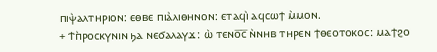ⲡⲓⲯ̀ⲁⲗⲧⲏⲣⲓⲟⲛ: ⲉⲑⲃⲉ ⲡⲓⲁ̀ⲗⲓⲑⲏⲛⲟⲛ: ⲉⲧⲁϥⲓ̀ ⲁϥⲥⲱϯ ⲙ̀ⲙⲟⲛ.
+ Ϯⲡ̀ⲣⲟⲥⲕⲩⲛⲓⲛ ϧⲁ ⲛⲉϭⲁⲗⲁⲩϫ: ⲱ̀ ⲧⲉⲛⲟ̅ⲥ̅ ⲛ̀ⲛⲏⲃ ⲧⲏⲣⲉⲛ ϯⲑⲉⲟⲧⲟⲕⲟⲥ: ⲙⲁϯϩⲟ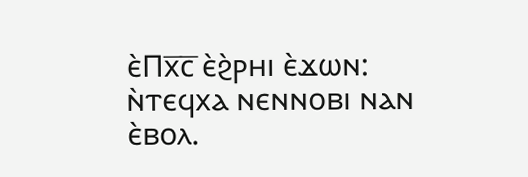ⲉ̀Ⲡⲭ̅ⲥ̅ ⲉ̀ϩ̀ⲣⲏⲓ ⲉ̀ϫⲱⲛ: ⲛ̀ⲧⲉϥⲭⲁ ⲛⲉⲛⲛⲟⲃⲓ ⲛⲁⲛ ⲉ̀ⲃⲟⲗ.